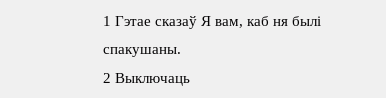1 Гэтае сказаў Я вам, каб ня былі спакушаны.
2 Выключаць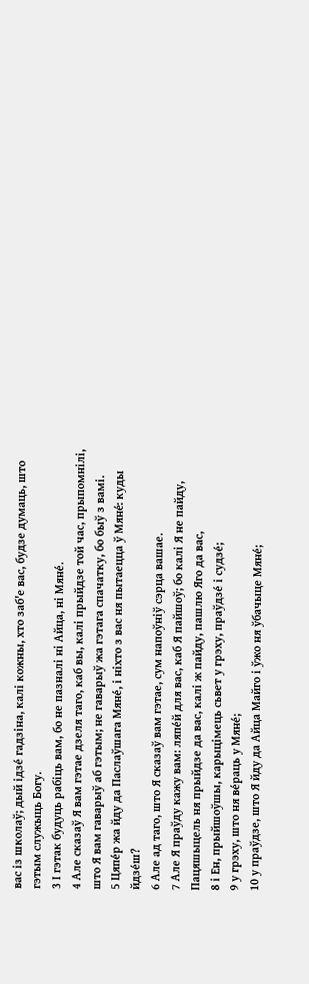вас із школаў; дый ідзе́ гадзіна, калі кожны, хто заб'е вас, будзе думаць, што гэтым служыць Богу.
3 І гэтак будуць рабіць вам, бо не пазналі ні Айца, ні Мяне́.
4 Але сказаў Я вам гэтае дзеля таго, каб вы, калі прыйдзе той час, прыпомнілі, што Я вам гаварыў аб гэтым; не гаварыў жа гэтага спачатку, бо быў з вамі.
5 Цяпе́р жа йду да Паслаўшага Мяне́, і ніхто з вас ня пытаецца ў Мяне́: куды йдзе́ш?
6 Але ад таго, што Я сказаў вам гэтае, сум напоўніў сэрца вашае.
7 Але Я праўду кажу вам: ляпе́й для вас, каб Я пайшоў; бо калі Я не пайду, Пацяшыцель ня прыйдзе да вас, калі ж пайду, пашлю Яго да вас,
8 і Ен, прыйшоўшы, карыцімець сьвет у грэху, праўдзе́ і судзе́;
9 у грэху, што ня ве́раць у Мяне́;
10 у праўдзе, што Я йду да Айца Майго і ўжо ня ўбачыце Мяне́;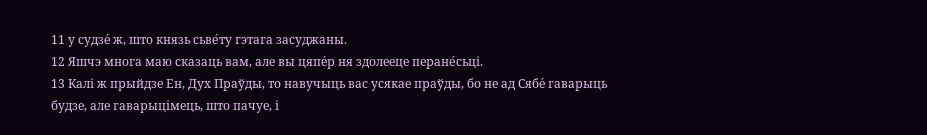11 у судзе́ ж, што князь сьве́ту гэтага засуджаны.
12 Яшчэ многа маю сказаць вам, але вы цяпе́р ня здолееце перане́сьці.
13 Калі ж прыйдзе Ен, Дух Праўды, то навучыць вас усякае праўды, бо не ад Сябе́ гаварыць будзе, але гаварыцімець, што пачуе, і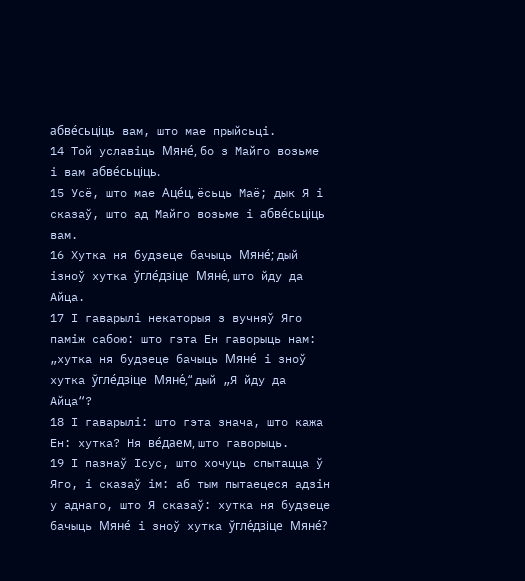абве́сьціць вам, што мае прыйсьці.
14 Той уславіць Мяне́, бо з Майго возьме і вам абве́сьціць.
15 Усё, што мае Аце́ц, ёсьць Маё; дык Я і сказаў, што ад Майго возьме і абве́сьціць вам.
16 Хутка ня будзеце бачыць Мяне́; дый ізноў хутка ўгле́дзіце Мяне́, што йду да Айца.
17 І гаварылі некаторыя з вучняў Яго паміж сабою: што гэта Ен гаворыць нам: „хутка ня будзеце бачыць Мяне́ і зноў хутка ўгле́дзіце Мяне́,“ дый „Я йду да Айца“?
18 І гаварылі: што гэта знача, што кажа Ен: хутка? Ня ве́даем, што гаворыць.
19 І пазнаў Ісус, што хочуць спытацца ў Яго, і сказаў ім: аб тым пытаецеся адзін у аднаго, што Я сказаў: хутка ня будзеце бачыць Мяне́ і зноў хутка ўгле́дзіце Мяне́?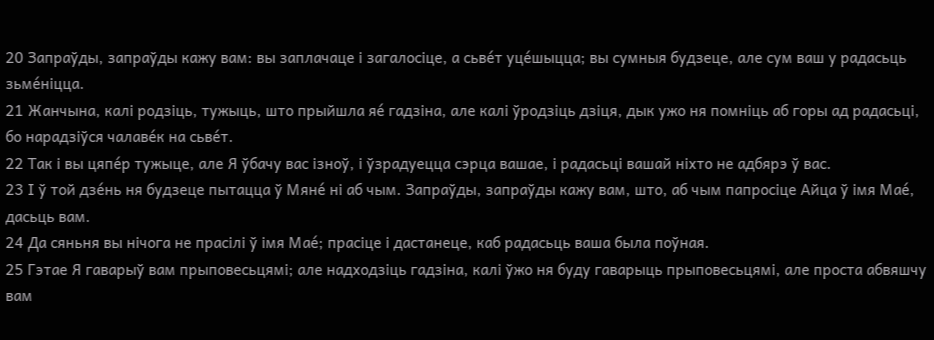20 Запраўды, запраўды кажу вам: вы заплачаце і загалосіце, а сьве́т уце́шыцца; вы сумныя будзеце, але сум ваш у радасьць зьме́ніцца.
21 Жанчына, калі родзіць, тужыць, што прыйшла яе́ гадзіна, але калі ўродзіць дзіця, дык ужо ня помніць аб горы ад радасьці, бо нарадзіўся чалаве́к на сьве́т.
22 Так і вы цяпе́р тужыце, але Я ўбачу вас ізноў, і ўзрадуецца сэрца вашае, і радасьці вашай ніхто не адбярэ ў вас.
23 І ў той дзе́нь ня будзеце пытацца ў Мяне́ ні аб чым. Запраўды, запраўды кажу вам, што, аб чым папросіце Айца ў імя Мае́, дасьць вам.
24 Да сяньня вы нічога не прасілі ў імя Мае́; прасіце і дастанеце, каб радасьць ваша была поўная.
25 Гэтае Я гаварыў вам прыповесьцямі; але надходзіць гадзіна, калі ўжо ня буду гаварыць прыповесьцямі, але проста абвяшчу вам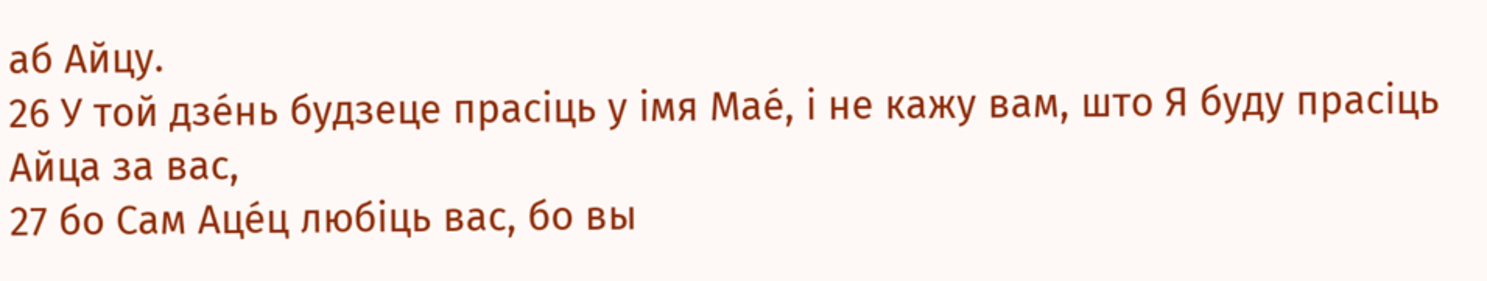аб Айцу.
26 У той дзе́нь будзеце прасіць у імя Мае́, і не кажу вам, што Я буду прасіць Айца за вас,
27 бо Сам Аце́ц любіць вас, бо вы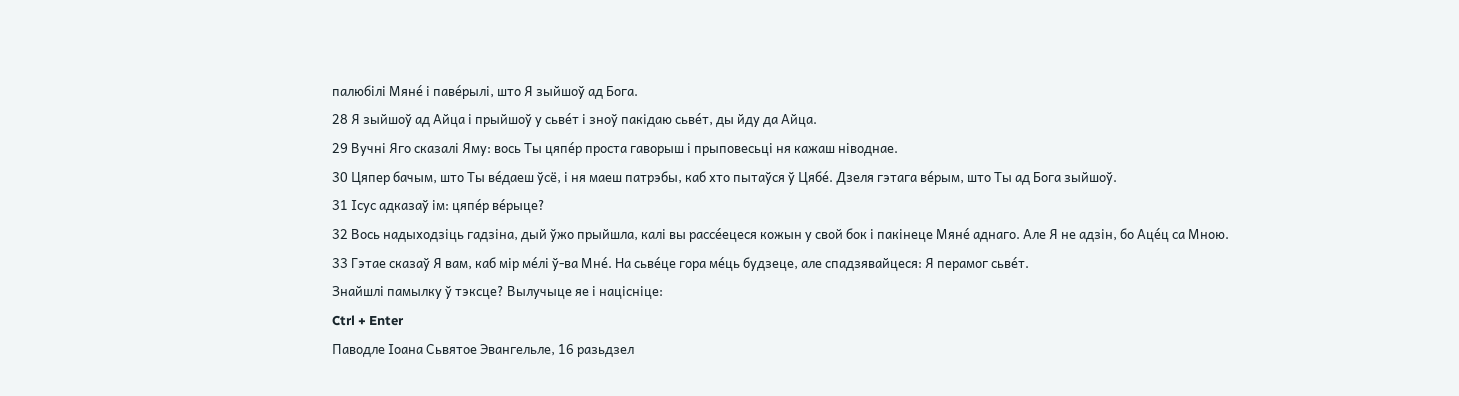палюбілі Мяне́ і паве́рылі, што Я зыйшоў ад Бога.
28 Я зыйшоў ад Айца і прыйшоў у сьве́т і зноў пакідаю сьве́т, ды йду да Айца.
29 Вучні Яго сказалі Яму: вось Ты цяпе́р проста гаворыш і прыповесьці ня кажаш ніводнае.
30 Цяпер бачым, што Ты ве́даеш ўсё, і ня маеш патрэбы, каб хто пытаўся ў Цябе́. Дзеля гэтага ве́рым, што Ты ад Бога зыйшоў.
31 Ісус адказаў ім: цяпе́р ве́рыце?
32 Вось надыходзіць гадзіна, дый ўжо прыйшла, калі вы рассе́ецеся кожын у свой бок і пакінеце Мяне́ аднаго. Але Я не адзін, бо Аце́ц са Мною.
33 Гэтае сказаў Я вам, каб мір ме́лі ў-ва Мне́. На сьве́це гора ме́ць будзеце, але спадзявайцеся: Я перамог сьве́т.
Знайшлі памылку ў тэксце? Вылучыце яе і націсніце:
Ctrl + Enter
Паводле Іоана Сьвятое Эвангельле, 16 разьдзел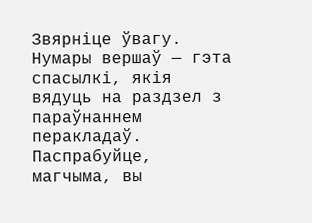Звярніце ўвагу. Нумары вершаў — гэта спасылкі, якія вядуць на раздзел з параўнаннем перакладаў. Паспрабуйце, магчыма, вы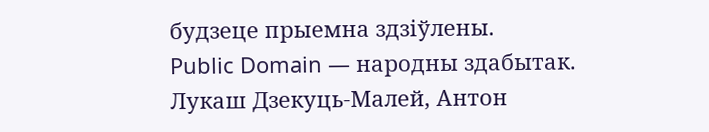будзеце прыемна здзіўлены.
Public Domain — народны здабытак.
Лукаш Дзекуць-Малей, Антон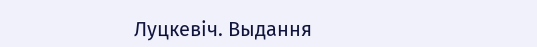Луцкевіч. Выдання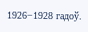1926−1928 гадоў.